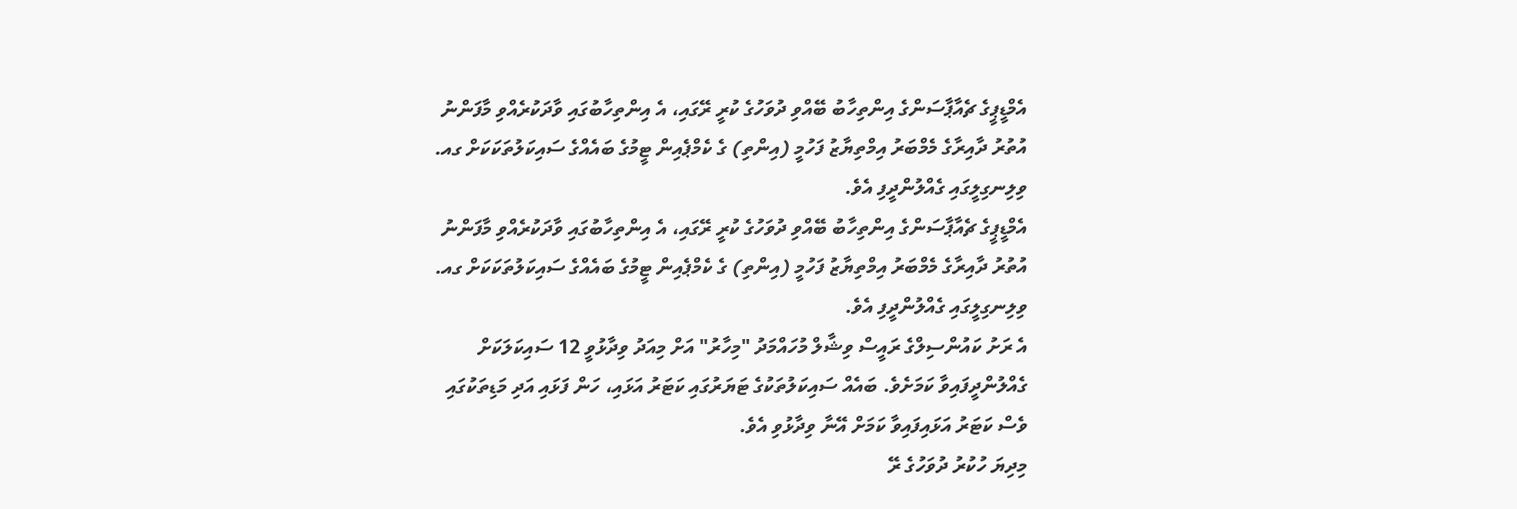އެމްޑީޕީގެ ޗެއާޕާސަންގެ އިންތިހާބު ބޭއްވި ދުވަހުގެ ކުރީ ރޭގައި، އެ އިންތިހާބުގައި ވާދަކުރެއްވި މާފަންނު އުތުރު ދާއިރާގެ މެމްބަރު އިމްތިޔާޒު ފަހުމީ (އިންތި) ގެ ކެމްޕެއިން ޓީމުގެ ބައެއްގެ ސައިކަލުތަކަކަށް ގއ. ވިލިނގިލީގައި ގެއްލުންދީފި އެވެ.
އެމްޑީޕީގެ ޗެއާޕާސަންގެ އިންތިހާބު ބޭއްވި ދުވަހުގެ ކުރީ ރޭގައި، އެ އިންތިހާބުގައި ވާދަކުރެއްވި މާފަންނު އުތުރު ދާއިރާގެ މެމްބަރު އިމްތިޔާޒު ފަހުމީ (އިންތި) ގެ ކެމްޕެއިން ޓީމުގެ ބައެއްގެ ސައިކަލުތަކަކަށް ގއ. ވިލިނގިލީގައި ގެއްލުންދީފި އެވެ.
އެ ރަށު ކައުންސިލްގެ ރައީސް ވިޝާލް މުހައްމަދު "މިހާރު" އަށް މިއަދު ވިދާޅުވީ 12 ސައިކަލަކަށް ގެއްލުންދީފައިވާ ކަމަށެވެ. ބައެއް ސައިކަލުތަކުގެ ޓަޔަރުގައި ކަޓަރު އަޅައި، ހަން ފަޅައި އަދި މަޑިތަކުގައި ވެސް ކަޓަރު އަޅައިފައިވާ ކަމަށް އޭނާ ވިދާޅުވި އެވެ.
މިދިޔަ ހުކުރު ދުވަހުގެ ރޭ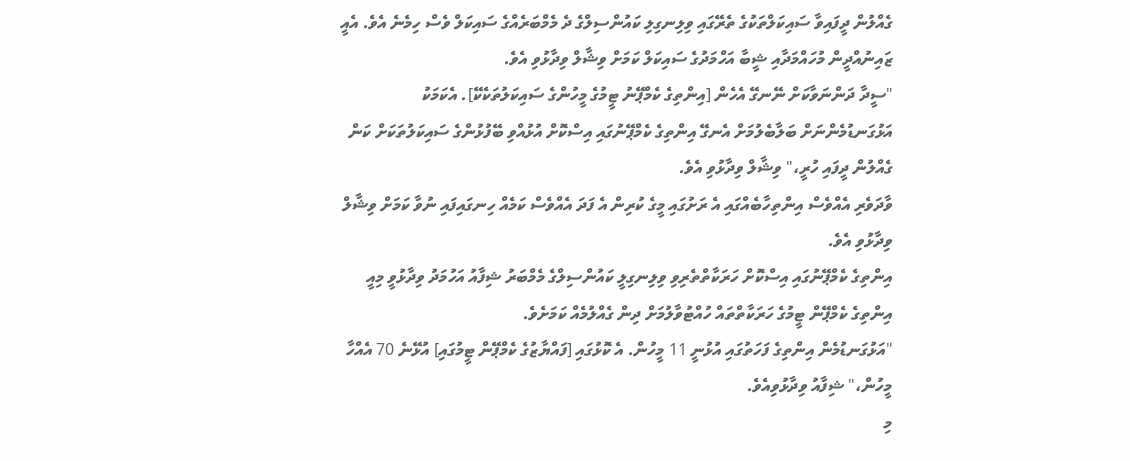ގެއްލުން ދީފައިވާ ސައިކަލްތަކުގެ ތެރޭގައި ވިލިނގިލި ކައުންސިލްގެ ދެ މެމްބަރެއްގެ ސައިކަލް ވެސް ހިމެނެ އެވެ. އެއީ ޒައިނުއްދީން މުހައްމަދާއި ޝީބާ އަހްމަދުގެ ސައިކަލް ކަމަށް ވިޝާލް ވިދާޅުވި އެވެ.
"ސީދާ ދަންނަވާކަށް ނޭނގޭ އެހެން [އިންތިގެ ކެމްޕޭނު ޓީމުގެ މީހުންގެ ސައިކަލުތަކެކޭ]. އެކަމަކު އަޅުގަނޑުމެންނަށް ބަލާބެލުމަށް އެނގޭ އިންތިގެ ކެމްޕޭނުގައި އިސްކޮށް އުޅުއްވި ބޭފުޅުންގެ ސައިކަލުތަކަށް ކަން ގެއްލުން ދީފައި ހުރީ،" ވިޝާލް ވިދާޅުވި އެވެ.
ވާދަވެރި އެއްވެސް އިންތިހާބެއްގައި އެ ރަށުގައި މީގެ ކުރިން އެ ފަދަ އެއްވެސް ކަމެއް ހިނގައިފައި ނުވާ ކަމަށް ވިޝާލް ވިދާޅުވި އެވެ.
އިންތިގެ ކެމްޕޭނުގައި އިސްކޮށް ހަރަކާތްތެރިވި ވިލިނގިލީ ކައުންސިލްގެ މެމްބަރު ޝިފާއު އަހުމަދު ވިދާޅުވީ މިއީ އިންތިގެ ކެމްޕޭން ޓީމުގެ ހަރަކާތްތައް ހުއްޓުވާލުމަށް ދިން ގެއްލުމެއް ކަމަށެވެ.
"އަޅުގަނޑުމެން އިންތިގެ ފަހަތުގައި އުޅުނީ 11 މީހުން. އެ ކޮޅުގައި [ފައްޔާޒުގެ ކެމްޕޭން ޓީމުގައި] އުޅޭނެ 70 އެއްހާ މީހުން،" ޝިފާއު ވިދާޅުވިއެވެ.
މި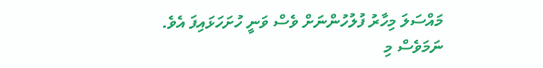މައްސަލަ މިހާރު ފުލުހުންނަށް ވެސް ވަނީ ހުށަހަޅައިފަ އެވެ. ނަމަވެސް މި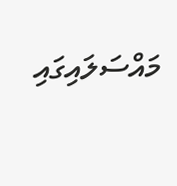މައްސަލައިގައި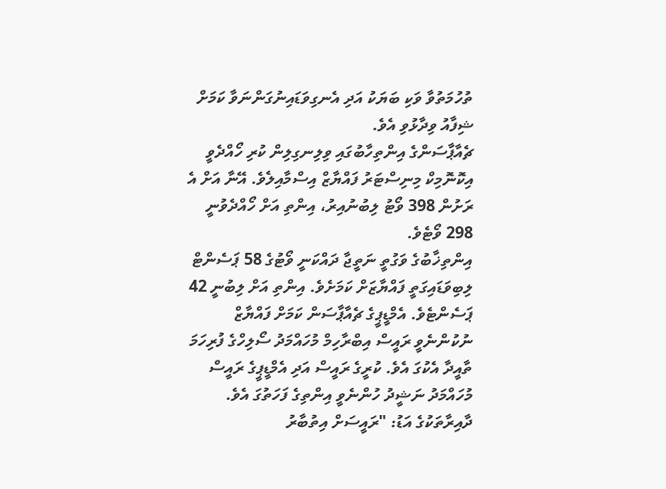ތުހުމަތުވާ ވަކި ބަޔަކު އަދި އެނގިވަޑައިނުގަންނަވާ ކަމަށް ޝިފާއު ވިދާޅުވި އެވެ.
ޗެއާޕާސަންގެ އިންތިހާބުގައި ވިލިނގިލިން ކުރި ހޯއްދެވީ އިކޮނޮމިކް މިނިސްޓަރު ފައްޔާޒް އިސްމާއިލެވެ. އޭނާ އަށް އެ ރަށުން 398 ވޯޓު ލިބުނުއިރު، އިންތި އަށް ހޯއްދެވުނީ 298 ވޯޓެވެ.
އިންތިޚާބުގެ ވަގުތީ ނަތީޖާ ދައްކަނީ ވޯޓުގެ 58 ޕަސެންޓް ލިބިވަޑައިގަތީ ފައްޔާޒަށް ކަމަށެވެ. އިންތި އަށް ލިބުނީ 42 ޕަސެންޓެވެ. އެމްޑީޕީގެ ޗެއާޕާސަން ކަމަށް ފައްޔާޒް ނުކުންނެވީ ރައީސް އިބްރާހިމް މުހައްމަދު ސޯލިހްގެ ފުރިހަމަ ތާއީދާ އެކުގަ އެވެ. ކުރީގެ ރައީސް އަދި އެމްޑީޕީގެ ރައީސް މުހައްމަދު ނަޝީދު ހުންނެވީ އިންތިގެ ފަހަތުގަ އެވެ.
ދާއިރާތަކުގެ އަޑު: "ރައީސަށް އިތުބާރު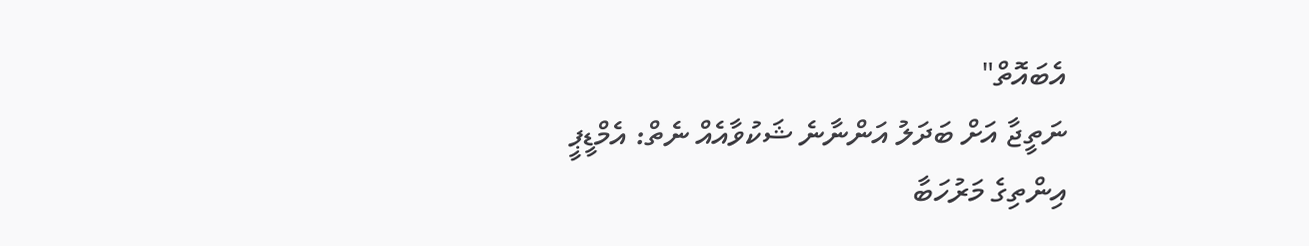އެބައޮތް"
ނަތީޖާ އަށް ބަދަލު އަންނާނެ ޝަކުވާއެއް ނެތް: އެމްޑީޕީ
އިންތިގެ މަރުހަބާ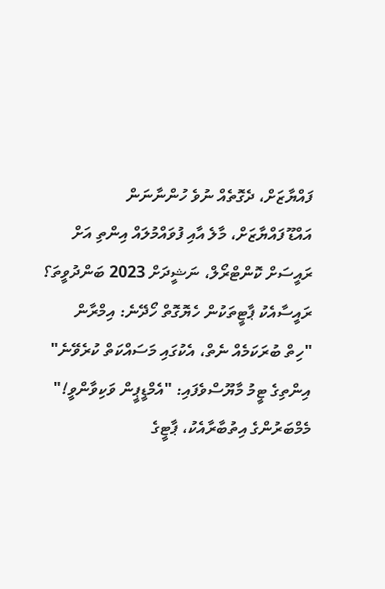ފައްޔާޒަށް، ދެގޮތެއް ނުވެ ހުންނާނަން
އައްޑޫ ފައްޔާޒަށް، މާލެ އާއި ފުވައްމުލައް އިންތި އަށް
ރައީސަށް ކޮންޓްރޯލް، ނަޝީދަށް 2023 ބަންދުވީތަ؟
ރައީސާއެކު ޕާޓީތަކުން ހެޔޮގޮތް ހޯދޭނެ: އިމްރާން
"ހިތް ބުރަކަމެއް ނެތް، އެކުގައި މަސައްކަތް ކުރެވޭނެ"
އިންތިގެ ޓީމު މާޔޫސްވެފައި: "އެމްޑީޕީން ވަކިވާންވީ!"
މެމްބަރުންގެ އިތުބާރާއެކު، ޕާޓީގެ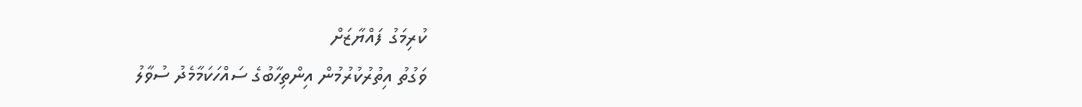ކުރިމަގު ފައްޔާޒަށް
ވަގުތު އިތުރުކުރުމުން އިންތިހާބުގެ ސައްހަކަމާމެދު ސުވާލު